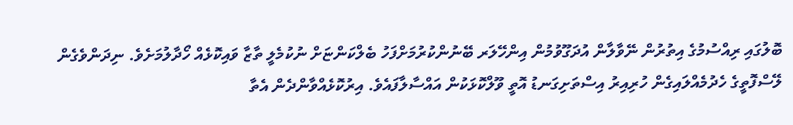ބޮލުގައި ރިއްސުމުގެ އިތުރުން ނޭވާލާން އުދަގޫވުމުން އިންހޭލަރ ބޭނުންކުރުމަށްފަހު ބެލްކަންޏަށް ނުކުމެލީ ތާޒާ ވައިކޮޅެއް ހޯދާލުމަށެވެ. ނިދަންވެގެން ލޭސްފޮތީގެ ހެދުމެއްލައިގެން ހުރިއިރު އިސްތަށިގަނޑު އޮތީ ވޫލްކޮޅަކުން އައްސާލާފައެވެ. އިރުކޮޅެއްވާންދެން އެތާ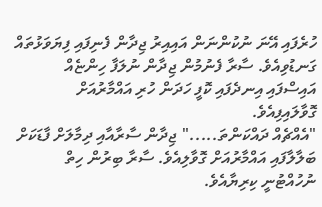ހުރެފައި އޭނަ ނުކުންނަން އައިއިރު ޖިދާން ފެނިފައި ފިޔަވަޅުތައް ގަނޑުވިއެވެ. ސާރާ ފެނުމުން ޖިދާން ނުލަފާ ހިންޏެއް އައިސްފައި އިނދެފައި ކޮފީ ހަދަން ހުރި އައްމާރުއަށް ގޮވާލައިފިއެވެ.
"އެއްޗެއް ދައްކަންތަ....." ޖިދާން ސާރާއާއި ދިމާލަށް ފާޑަކަށް ބަލާލާފައި އައްމާރުއަށް ގޮވާލިއެވެ. ސާރާ ބިރުން ހިތް ނުހުއްޓުނީ ކިރިޔާއެވެ.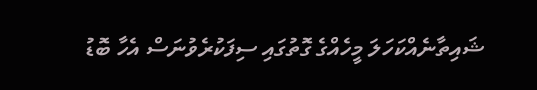ޝައިތާނެއްކަހަލަ މީހެއްގެ ގޮތުގައި ސިފަކުރެވުނަސް އެހާ ބޮޑު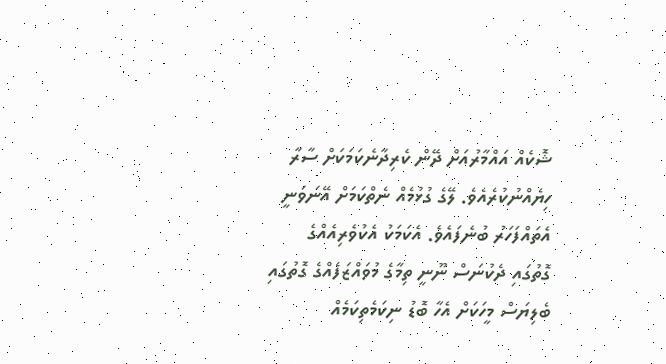ޝޮކެއް އައްމާރުއަށް ދޭން ކެރިދާނެކަމަކަށް ސާރާ ހިޔެއްނުކުރެއެވެ. ލޭގެ ގުޅުމެއް ނެތްކަމަށް އޭނަވަނީ އެތައްފަހަރު ބުނެފައެވެ. އެކަމަކު އެކުވެރިއެއްގެ ގޮތުގައި ދެކުނަސް ނޫނީ ތިމާގެ މުވައްޒަފެއްގެ ގޮތުގައި ބެލިޔަސް މީހަކަށް އެހާ ބޮޑު ނިކަމެތިކަމެއް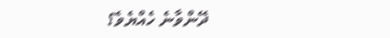ދޭންވާނެ ހެއްޔެވެ؟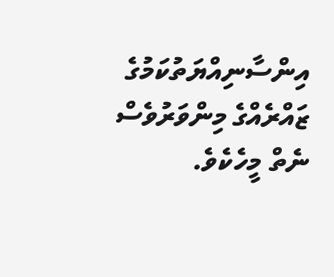އިންސާނިއްޔަތުކަމުގެ ޒައްރެއްގެ މިންވަރުވެސް ނެތް މީހެކެވެ.